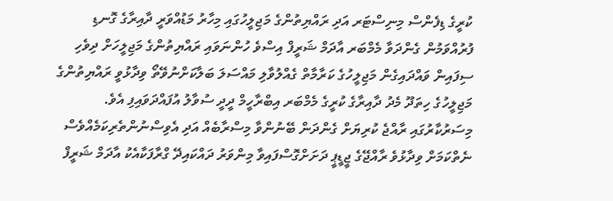ކުރީގެ ޑިފެންސް މިނިސްޓަރ އަދި ރައްޔިތުންގެ މަޖިލީހުގައި މިހާރު މަޑުއްވަރީ ދާއިރާގެ ގޮނޑި ފުރުއްވަމުން ގެންދަވާ މެމްބަރ އާދަމް ޝަރީފް އިސްވެ ހުންނަވައި ރައްޔިތުންގެ މަޖިލީހަށް ދިވެހި ސިފައިން ވައްދައިގެން މަޖިލީހުގެ ކަރާމާތް ގެއްލުވާލި މައްސަލަ ބަލާކަށްނުވޭތޯ ވިދާޅުވީ ރައްޔިތުންގެ މަޖިލީހުގެ ހިތަދޫ މެދު ދާއިރާގެ ކުރީގެ މެމްބަރ އިބްރާހީމް ދީދީ ސުވާލު އުފައްދަވައިފި އެވެ.
މިސަރުކާރުގައި ރާއްޖެ ކުރިޔަށް ގެންދަން ބޭނުންވާ މިސްރާބެއް އަދި އެވިސްނުންތެރިކަމެއްވެސް ނެތްކަމަށް ވިދާޅުވެ ރާއްޖޭގެ ޖީޑީޕީ ދަށަށްގޮސްފައިވާ މިންވަރު ދައްކައިދޭ ގްރާފަކާއެކު އާދަމް ޝަރީފް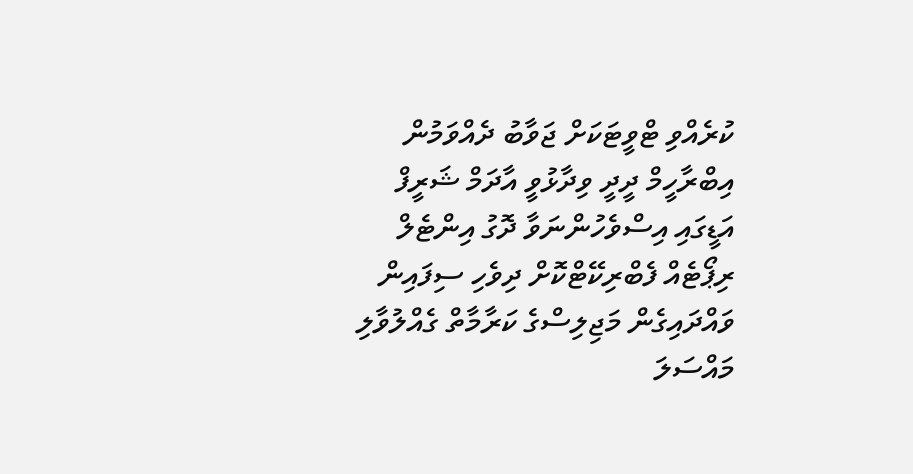ކުރެއްވި ޓްވީޓަކަށް ޖަވާބު ދެއްވަމުން އިބްރާހީމް ދީދީ ވިދާޅުވީ އާދަމް ޝަރީފް އަޑީގައި އިސްވެހުންނަވާ ދޮގު އިންޓެލް ރިޕޯޓެއް ފެބްރިކޭޓްކޮށް ދިވެހި ސިފައިން ވައްދައިގެން މަޖިލިސްގެ ކަރާމާތް ގެއްލުވާލި މައްސަލަ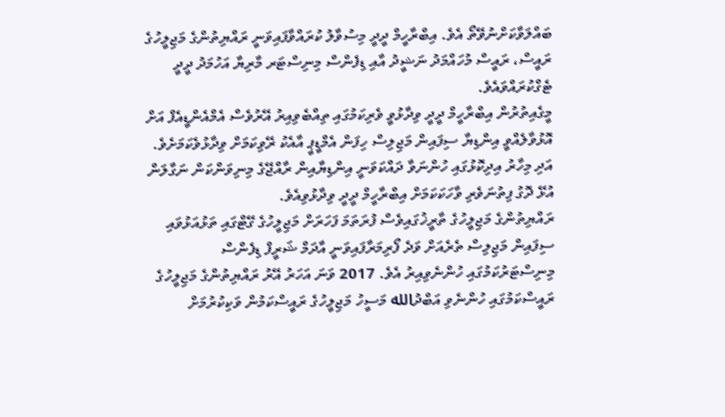ބައްލަވާކަށްނުވޭތޯ އެވެ. އިބްރާހީމް ދީދީ މިސުވާލު ކުރައްވާފައިވަނީ ރައްޔިތުންގެ މަޖިލީހުގެ ރައީސް، ރައީސް މުހައްމަދު ނަޝީދު އާއި ޑިފެންސް މިނިސްޓަރ މާރިޔާ އަހުމަދު ދީދީ ޓެގްކުރައްވައެވެ.
މީގެއިތުރުން އިބްރާހީމް ދީދީ ވިދާޅުވީ ވެރިކަމުގައި ތިއްބެވިއިރު އޭރުވެސް އެމްއެންޑީއެފް އަށް އޮޅުވާލެއްވީ އިންޑިޔާ ސިފައިން މަޖިލިސް ހިފަން އެމްޑީޕީ އާއެކު ރޭވިކަމަށް ވިދާޅުވެކަމަށެވެ. އަދި މިހާރު އިދިކޮޅުގައި ހުންނަވާ ދައްކަވަނީ އިންޑިޔާއިން ރާއްޖޭގެ މިނިވަންކަން ނަގާލަން އުޅޭ ދޮގު ފިތުނަވެރި ވާހަކަކަމަށް އިބްރާހީމް ދީދީ ވިދާޅުވިއެވެ.
ރައްޔިތުންގެ މަޖިލީހުގެ ތާރީޚުގައިވެސް ފުރަތަމަ ފަހަރަށް މަޖިލީހުގެ ގޭޓްގައި ތަޅުއަޅުވައި ސިފައިން މަޖިލިސް ތެރެއަށް ވަދެ ފޯރިމަރާފައިވަނީ އާދަމް ޝަރީފް ޑިފެންސް މިނިސްޓަރުކަމުގައި ހުންނެވިއިރު އެވެ. 2017 ވަނަ އަހަރު އޭރު ރައްޔިތުންގެ މަޖިލީހުގެ ރައީސްކަމުގައި ހުންނެވި އަބްދުالله މަސީހު މަޖިލީހުގެ ރައީސްކަމުން ވަކިކުރުމަށް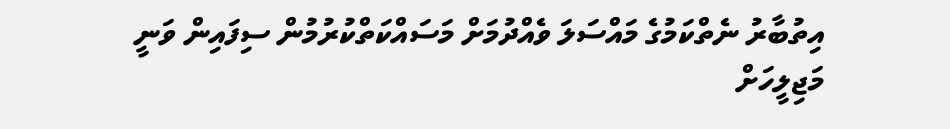އިތުބާރު ނެތްކަމުގެ މައްސަލަ ވެއްދުމަށް މަސައްކަތްކުރުމުން ސިފައިން ވަނީ މަޖިލީހަށް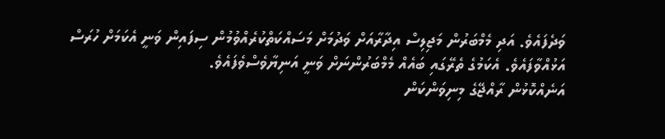ވަދެފައެވެ. އަދި މެމްބަރުން މަޖިލިސް އިދާރާއަށް ވަދުމަށް މަސައްކަތްކުރެއްވުމުން ސިފައިން ވަނީ އެކަމަށް ހުރަސް އަޅުއްވާފައެވެ. އެކަމުގެ ތެރޭގައި ބައެއް މެމްބަރުންނަށް ވަނީ އަނިޔާވެސްވެފައެވެ.
އަނެއްކޮޅުން ރާއްޖޭގެ މިނިވަންކަން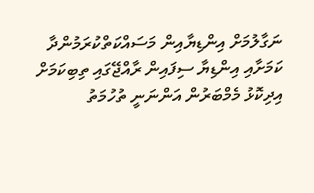ނަގާލުމަށް އިންޑިޔާއިން މަސައްކަތްކުރަމުންދާ ކަމަށާއި އިންޑިޔާ ސިފައިން ރާއްޖޭގައި ތިބިކަމަށް އިދިކޮޅު މެމްބަރުން އަންނަނީ ތުހުމަތު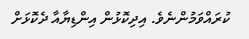ކުރައްވަމުންނެވެ. އިދިކޮޅުން އިންޑިޔާއާ ދެކޮޅަށް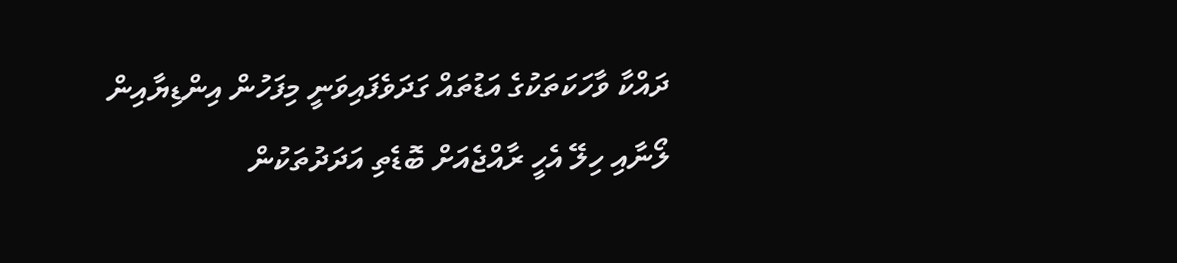ދައްކާ ވާހަކަތަކުގެ އަޑުތައް ގަދަވެފައިވަނީ މިފަހުން އިންޑިޔާއިން ލޯނާއި ހިލޭ އެހީ ރާއްޖެއަށް ބޮޑެތި އަދަދުތަކުން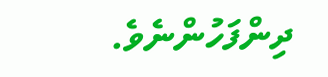ދިންފަހުންނެވެ.